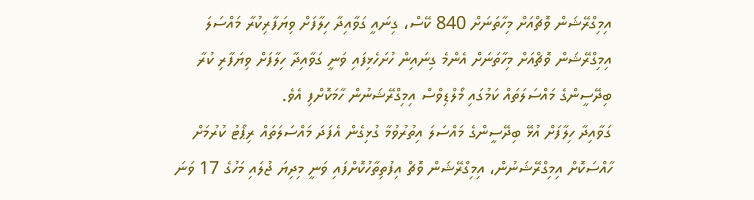އިމިގްރޭޝަން ވޮޗްއަށް މިހާތަނަށް 840 ކޭސް، ގިނައީ ގަވާއިދާ ހިލާފަށް ވިޔަފާރިކުރާ މައްސަލަ
އިމިގްރޭޝަން ވޮޗްއަށް މިހާތަނަށް އެންމެ ގިނައިން ހުށަހެޅިފައި ވަނީ ގަވާއިދާ ހިލާފަށް ވިޔަފާރި ކުރާ ބިދޭސީންގެ މައްސަލަތައް ކަމުގައި މޯލްޑިވްސް އިމިގްރޭޝަނުން ހާމަކޮށްފި އެވެ.
ގަވާއިދާ ހިލާފަށް އުޅޭ ބިދޭސީންގެ މައްސަލަ އިތުރުވުމާ ގުޅިގެން އެފަދަ މައްސަލަތައް ރިޕޯޓު ކުރުމަށް ހާއްސަކޮށް އިމިގްރޭޝަނުން، އިމިގްރޭޝަން ވޮޗް އިފުތިތާހުކޮށްފައި ވަނީ މިދިޔަ ޖުލައި މަހުގެ 17 ވަނަ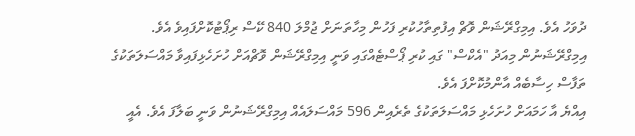ދުވަހު އެވެ. އިމިގްރޭޝަން ވޮޗް އިފުތިތާހުކުރި ފަހުން މިހާތަނަށް ޖުމްލަ 840 ކޭސް ރިޕޯޓުކޮށްފައިވެ އެވެ.
އިމިގްރޭޝަނުން މިއަދު "އެކްސް" ގައި ކުރި ޕޯސްޓެއްގައި ވަނީ އިމިގްރޭޝަން ވޮޗްއަށް ހުށަހެޅިފައިވާ މައްސަލަތަކުގެ ތަފާސް ހިސާބެއް އާންމުކޮށްފަ އެވެ.
އިއްޔެ އާ ހަމައަށް ހުށަހެޅި މައްސަލަތަކުގެ ތެރެއިން 596 މައްސަލައެއް އިމިގްރޭޝަނުން ވަނީ ބަލާފަ އެވެ. އެއީ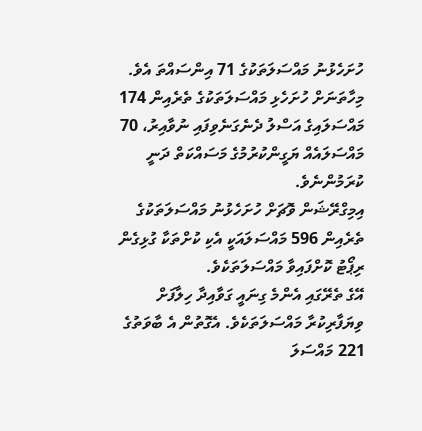ހުށަހެޅުނު މައްސަލަތަކުގެ 71 އިންސައްތަ އެވެ. މިހާތަނަށް ހުށަހެޅި މައްސަލަތަކުގެ ތެރެއިން 174 މައްސަލައިގެ އަސްލު ދެނެގަނެވިފައި ނުވާއިރު، 70 މައްސަލައެއް ޔަގީންކުރުމުގެ މަސައްކަތް ދަނީ ކުރަމުންނެވެ.
އިމިގްރޭޝަން ވޮޗަށް ހުށަހެޅުނު މައްސަލަތަކުގެ ތެރެއިން 596 މައްސަލައަކީ އެކި ކުށްތަކާ ގުޅިގެން ރިޕޯޓު ކޮށްފައިވާ މައްސަލަތަކެވެ.
އޭގެ ތެރޭގައި އެންމެ ގިނައީ ގަވާއިދާ ހިލާފަށް ވިޔަފާރިކުރާ މައްސަލަތަކެވެ. އެގޮތުން އެ ބާވަތުގެ 221 މައްސަލަ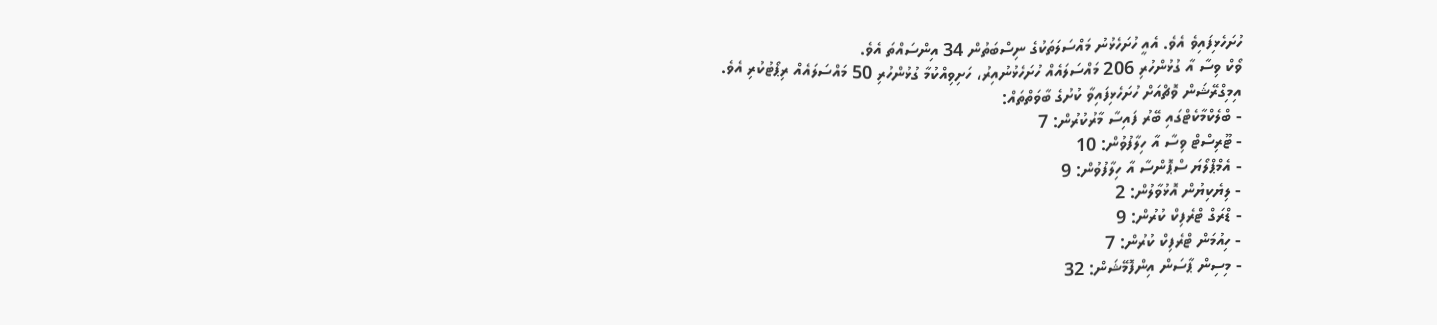ހުށަހެޅިފައިވެ އެވެ. އެއީ ހުށަހެޅުނު މައްސަލަތަކުގެ ނިސްބަތުން 34 އިންސައްތަ އެވެ.
ވޯކް ވިސާ އާ ގުޅުންހުރި 206 މައްސަލައެއް ހުށަހެޅުނުއިރު، ހަށިވިއްކުމާ ގުޅުންހުރި 50 މައްސަލައެއް ރިޕޯޓުކުރި އެވެ.
އިމިގްރޭޝަން ވޮޗްއަށް ހުށަހެޅިފައިވާ ކުށުގެ ބާވަތްތައް:
- ބްލެކްމާކެޓްގައި ބޭރު ފައިސާ މާރުކުރުން: 7
- ޓޫރިސްޓް ވިސާ އާ ހިލާފުވުން: 10
- އެމްޕްލޯޔަ ސްޕޮންސާ އާ ހިލާފުވުން: 9
- ލިޔެކިޔުން އޮޅުވާލުން: 2
- ޑްރަގް ޓްރެފިކް ކުރުން: 9
- ހިއުމަން ޓްރެފިކް ކުރުން: 7
- މިސިން ޕާސަން އިންފޮމޭޝަން: 32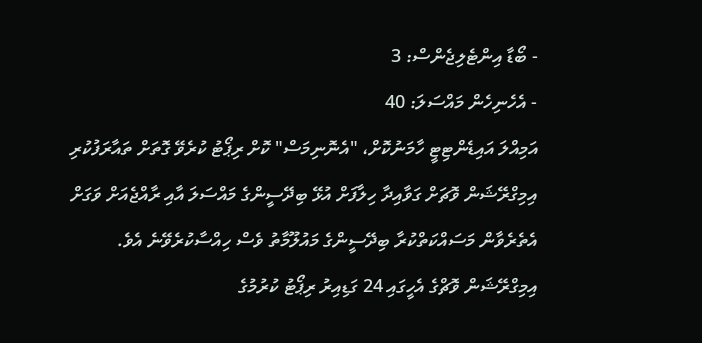- ބޯޑާ އިންޓެލިޖެންސް: 3
- އެހެނިހެން މައްސަލަ: 40
އަމިއްލަ އައިޑެންޓިޓީ ހާމަނުކޮށް، "އެނޮނިމަސް" ކޮށް ރިޕޯޓު ކުރެވޭ ގޮތަށް ތައާރަފުކުރި އިމިގްރޭޝަން ވޮޗަށް ގަވާއިދާ ހިލާފަށް އުޅޭ ބިދޭސީންގެ މައްސަލަ އާއި ރާއްޖެއަށް ވަގަށް އެތެރެވާން މަސައްކަތްކުރާ ބިދޭސީންގެ މައުލޫމާތު ވެސް ހިއްސާކުރެވޭނެ އެވެ.
އިމިގްރޭޝަން ވޮޗްގެ އެހީގައި 24 ގަޑިއިރު ރިޕޯޓު ކުރުމުގެ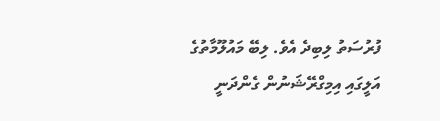ފުރުސަތު ލިބިދެ އެވެ. ލިބޭ މައުލޫމާތުގެ އަލީގައި އިމިގްރޭޝަނުން ގެންދަނީ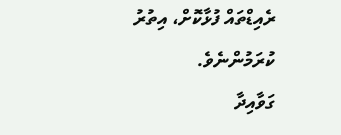ރެއިޑްތައް ފުޅާކޮށް، އިތުރު ކުރަމުންނެވެ.
ގަވާއިދާ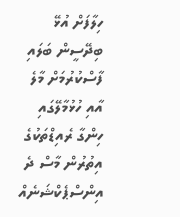ހިލާފަށް އުޅޭ ބިދޭސީން ބަލައި ފާސްކުރުމަށް މާލެ އާއި ހުޅުމާލޭގައި ހިންގާ ރެއިޑްތަކުގެ އިތުރުން މާސް ދެ އިންސްޕެކްޝަނެއް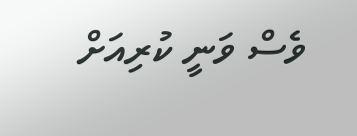ވެސް ވަނީ ކުރިއަށް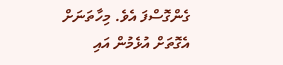ގެންގޮސްފަ އެވެ. މިހާތަނަށް އެގޮތަށް އުޅެމުން އައި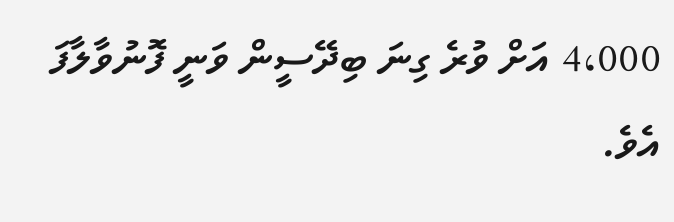4،000 އަށް ވުރެ ގިނަ ބިދޭސީން ވަނީ ފޮނުވާލާފަ އެވެ.